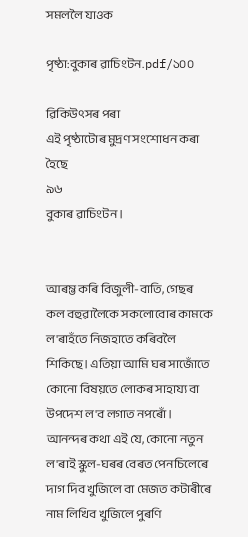সমললৈ যাওক

পৃষ্ঠা:বুকাৰ ৱাচিংটন.pdf/১০০

ৱিকিউৎসৰ পৰা
এই পৃষ্ঠাটোৰ মুদ্ৰণ সংশোধন কৰা হৈছে
৯৬
বুকাৰ ৱাচিংটন ।


আৰম্ভ কৰি বিজুলী-বাতি, গেছৰ কল বহুৱালৈকে সকলোবোৰ কামকে ল'ৰাহঁতে নিজহাতে কৰিবলৈ শিকিছে। এতিয়া আমি ঘৰ সাজোঁতে কোনো বিষয়তে লোকৰ সাহায্য বা উপদেশ ল'ব লগাত নপৰোঁ। আনন্দৰ কথা এই যে, কোনো নতুন ল'ৰাই স্কুল-ঘৰৰ বেৰত পেনচিলেৰে দাগ দিব খুজিলে বা মেজত কটাৰীৰে নাম লিখিব খুজিলে পুৰণি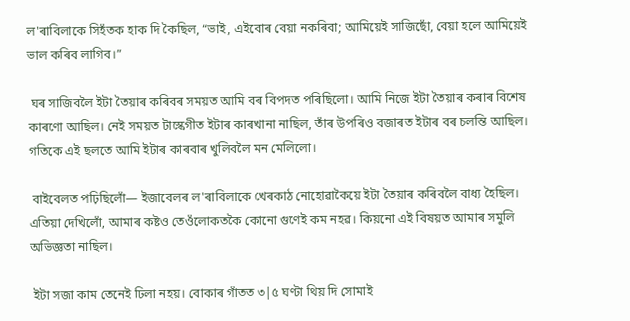ল'ৰাবিলাকে সিহঁতক হাক দি কৈছিল, “ভাই, এইবোৰ বেয়া নকৰিবা; আমিয়েই সাজিছোঁ, বেয়া হলে আমিয়েই ভাল কৰিব লাগিব।”

 ঘৰ সাজিবলৈ ইটা তৈয়াৰ কৰিবৰ সময়ত আমি বৰ বিপদত পৰিছিলো। আমি নিজে ইটা তৈয়াৰ কৰাৰ বিশেষ কাৰণো আছিল। নেই সময়ত টাস্কেগীত ইটাৰ কাৰখানা নাছিল, তাঁৰ উপৰিও বজাৰত ইটাৰ বৰ চলন্তি আছিল। গতিকে এই ছলতে আমি ইটাৰ কাৰবাৰ খুলিবলৈ মন মেলিলো।

 বাইবেলত পঢ়িছিলোঁ— ইজাবেলৰ ল'ৰাবিলাকে খেৰকাঠ নোহোৱাকৈয়ে ইটা তৈয়াৰ কৰিবলৈ বাধ্য হৈছিল। এতিয়া দেখিলোঁ, আমাৰ কষ্টও তেওঁলোকতকৈ কোনো গুণেই কম নহৱ। কিয়নো এই বিষয়ত আমাৰ সমুলি অভিজ্ঞতা নাছিল।

 ইটা সজা কাম তেনেই ঢিলা নহয়। বোকাৰ গাঁতত ৩|৫ ঘণ্টা থিয় দি সোমাই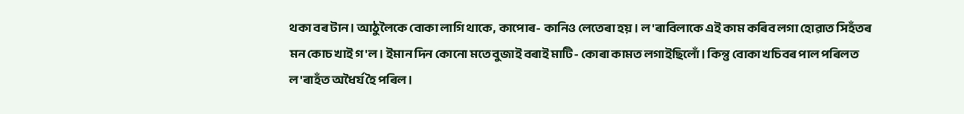থকা বৰ টান। আঠুলৈকে বোকা লাগি থাকে, কাপোৰ- কানিও লেতেৰা হয়। ল'ৰাবিলাকে এই কাম কৰিব লগা হোৱাত সিহঁতৰ মন কোচ খাই গ'ল। ইমান দিন কোনো মতে বুজাই বৰাই মাটি- কোৰা কামত লগাইছিলোঁ। কিন্তু বোকা খচিবৰ পাল পৰিলত ল'ৰাহঁত অধৈৰ্য হৈ পৰিল।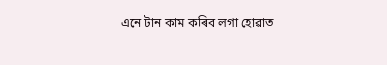এনে টান কাম কৰিব লগা হোৱাত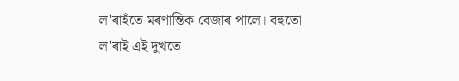ল'ৰাহঁতে মৰণান্তিক বেজাৰ পালে। বহুতো ল'ৰাই এই দুখতে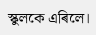স্কুলকে এৰিলে।